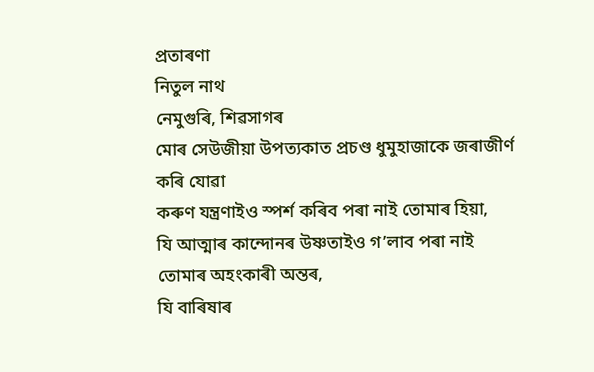প্রতাৰণা
নিতুল নাথ
নেমুগুৰি, শিৱসাগৰ
মোৰ সেউজীয়া উপত্যকাত প্রচণ্ড ধুমুহাজাকে জৰাজীৰ্ণ কৰি যোৱা
কৰুণ যন্ত্রণাইও স্পর্শ কৰিব পৰা নাই তোমাৰ হিয়া,
যি আত্মাৰ কান্দোনৰ উষ্ণতাইও গ’লাব পৰা নাই তোমাৰ অহংকাৰী অন্তৰ,
যি বাৰিষাৰ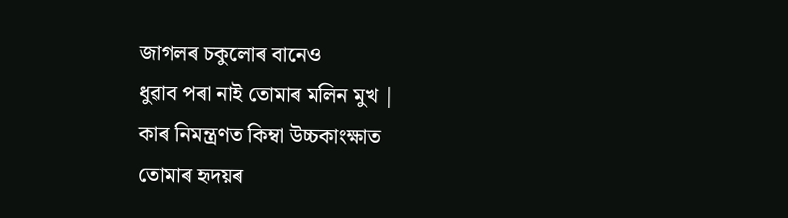জাগলৰ চকুলোৰ বানেও
ধুৱাব পৰা নাই তোমাৰ মলিন মুখ |
কাৰ নিমন্ত্রণত কিম্বা উচ্চকাংক্ষাত
তোমাৰ হৃদয়ৰ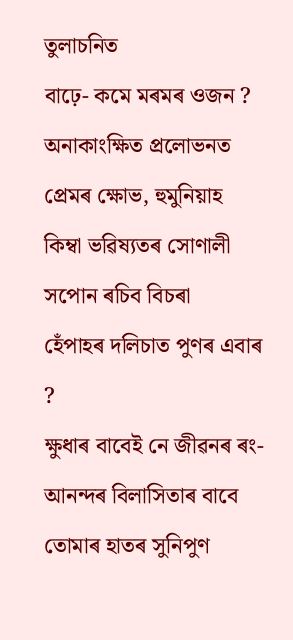তুলাচনিত
বাঢ়ে- কমে মৰমৰ ওজন ?
অনাকাংক্ষিত প্রলোভনত প্ৰেমৰ ক্ষোভ, হুমুনিয়াহ
কিম্বা ভৱিষ্যতৰ সোণালী সপোন ৰচিব বিচৰা
হেঁপাহৰ দলিচাত পুণৰ এবাৰ ?
ক্ষুধাৰ বাবেই নে জীৱনৰ ৰং-আনন্দৰ বিলাসিতাৰ বাবে
তোমাৰ হাতৰ সুনিপুণ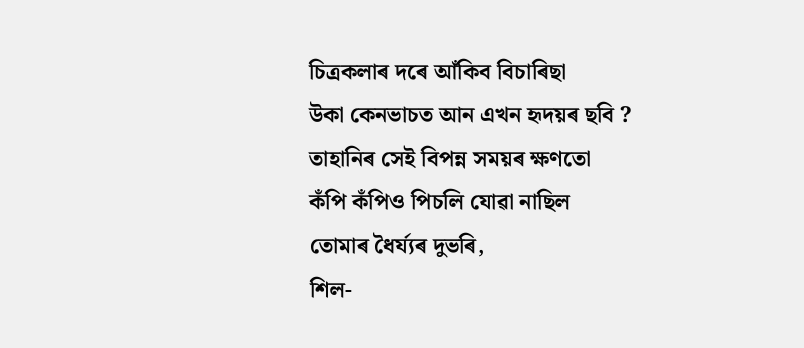চিত্ৰকলাৰ দৰে আঁকিব বিচাৰিছা
উকা কেনভাচত আন এখন হৃদয়ৰ ছবি ?
তাহানিৰ সেই বিপন্ন সময়ৰ ক্ষণতো
কঁপি কঁপিও পিচলি যোৱা নাছিল
তোমাৰ ধৈৰ্য্যৰ দুভৰি,
শিল-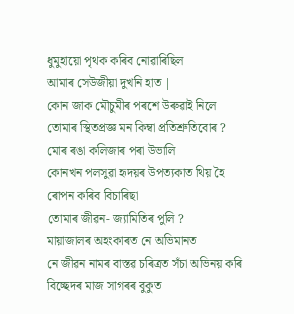ধুমুহায়ো পৃথক কৰিব নোৱাৰিছিল
আমাৰ সেউজীয়া দুখনি হাত |
কোন জাক মৌচুমীৰ পৰশে উৰুৱাই নিলে
তোমাৰ স্থিতপ্রজ্ঞ মন কিম্বা প্ৰতিশ্ৰুতিবোৰ ?
মোৰ ৰঙা কলিজাৰ পৰা উভালি
কোনখন পলসুৱা হৃদয়ৰ উপত্যকাত থিয় হৈ
ৰোপন কৰিব বিচাৰিছা
তোমাৰ জীৱন- জ্যামিতিৰ পুলি ?
মায়াজালৰ অহংকাৰত নে অভিমানত
নে জীৱন নামৰ বাস্তৱ চৰিত্ৰত সঁচা অভিনয় কৰি
বিচ্ছেদৰ মাজ সাগৰৰ বুকুত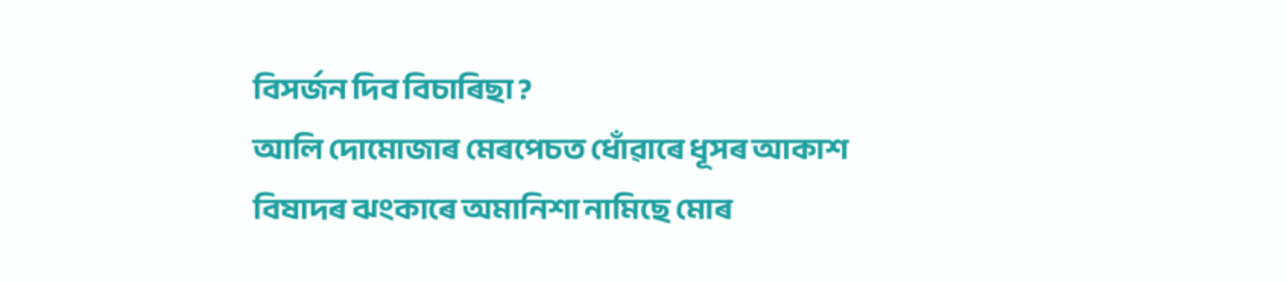বিসর্জন দিব বিচাৰিছা ?
আলি দোমোজাৰ মেৰপেচত ধোঁৱাৰে ধূসৰ আকাশ
বিষাদৰ ঝংকাৰে অমানিশা নামিছে মোৰ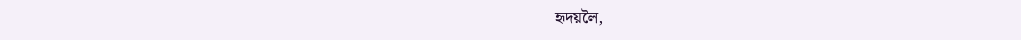হৃদয়লৈ,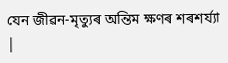যেন জীৱন-মৃত্যুৰ অন্তিম ক্ষণৰ শৰশৰ্য্যা |